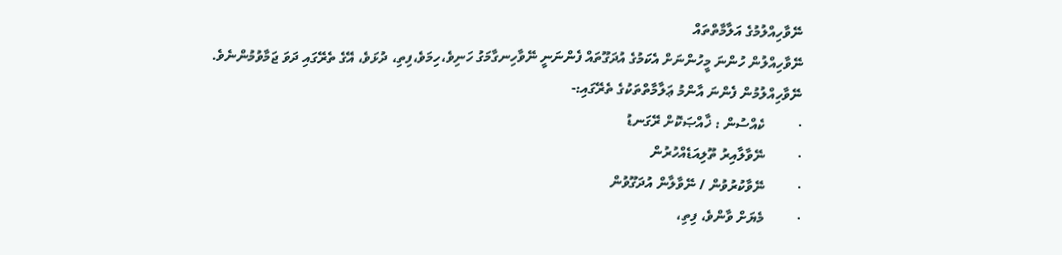ނޭވާހިއްލުމުގެ އަލާމާތްތައް
ނޭވާހިއްލުން ހުންނަ މީހުންނަށް އެކަމުގެ އުދަގޫތައް ފެންނަނީ ނޭވާހިނގާމަގު ހަނިވެ،ހިމަވެ،ފިތި، ދުޅަވެ، އޭގެ ތެރޭގައި ދަވަ ޖަމާވުމުންނެވެ.
ނޭވާހިއްލުމުން ފެންނަ އާންމު ޢަލާމާތްތަކުގެ ތެރޭގައި:-
·         ކެއްސުން : ޚާއްޞަކޮށް ރޭގަނޑު
·         ނޭވާލާއިރު ތޫލިއަޑެއްހުރުން
·         ނޭވާކުރުވުން / ނޭވާލާން އުދަގޫވުން
·         މެޔަށް ވާންވެ، ފިތި،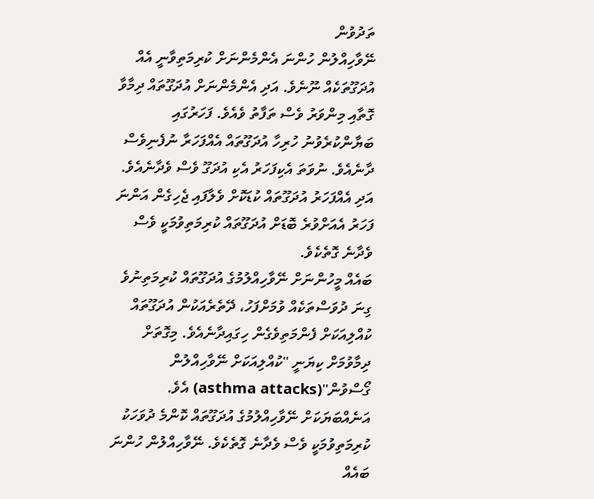ތަދުވުން
ނޭވާހިއްލުން ހުންނަ އެންމެންނަށް ކުރިމަތިވާނީ އެއް އުދަގޫތަކެއް ނޫނެވެ. އަދި އެންމެންނަށް އުދަގޫތައް ދިމާވާ ގޮތާއި މިންވަރު ވެސް ތަފާތު ވެއެވެ. ފަހަރުގައި ބަޔާންކުރެވުނު ހުރިހާ އުދަގޫތައް އެއްފަހަރާ ނުފެނިވެސް ދާނެއެވެ. ނުވަތަ އެކިފަހަރު އެކި އުދަގޫ ވެސް ވެދާނެއެވެ. އަދި އެއްފަހަރު އުދަގޫތައް ކުޑަކޮށް ވެލާފައި ޖެހިގެން އަންނަ ފަހަރު އެއަށްވުރެ ބޮޑަށް އުދަގޫތައް ކުރިމަތިވުމަކީ ވެސް ވެދާނެ ގޮތެކެވެ.
ބައެއް މީހުންނަށް ނޭވާހިއްލުމުގެ އުދަގޫތައް ކުރިމަތިނުވެ ގިނަ ދުވަސްތަކެއް ވުމަށްފަހު، ދޭތެރެއަކުން އުދަގޫތައް ކުއްލިއަކަށް ފެންމަތިވެގެން ހިގައިދާނެއެވެ. މިގޮތަށް ދިމާވުމަށް ކިޔަނީ ''ކުއްލިއަކަށް ނޭވާހިއްލުން ގޯސްވުން''(asthma attacks) އެވެ. އަނެއްބަޔަކަށް ނޭވާހިއްލުމުގެ އުދަގޫތައް ކޮންމެ ދުވަހަކު ކުރިމަތިވުމަކީ ވެސް ވެދާނެ ގޮތެކެވެ. ނޭވާހިއްލުން ހުންނަ ބައެއް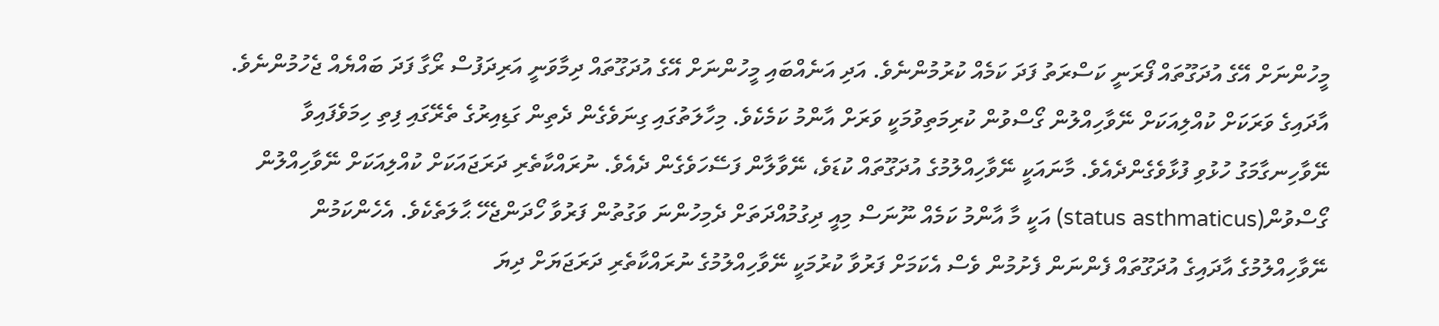މީހުންނަށް އޭގެ އުދަގޫތައް ފޯރަނީ ކަސްރަތު ފަދަ ކަމެއް ކުރުމުންނެވެ. އަދި އަނެއްބައި މީހުންނަށް އޭގެ އުދަގޫތައް ދިމާވަނީ އަރިދަފުސް ރޯގާ ފަދަ ބައްޔެއް ޖެހުމުންނެވެ.
އާދައިގެ ވަރަކަށް ކުއްލިއަކަށް ނޭވާހިއްލުން ގޯސްވުން ކުރިމަތިވުމަކީ ވަރަށް އާންމު ކަމެކެވެ. މިހާލަތުގައި ގިނަވެގެން ދެތިން ގަޑިއިރުގެ ތެރޭގައި ފިތި ހިމަވެފައިވާ ނޭވާހިނގާމަގު ހުޅުވި ފުޅާވެގެންދެއެވެ. މާނައަކީ ނޭވާހިއްލުމުގެ އުދަގޫތައް ކުޑަވެ، ނޭވާލާން ފަސޭހަވެގެން ދެއެވެ. ނުރައްކާތެރި ދަރަޖައަކަށް ކުއްލިއަކަށް ނޭވާހިއްލުން ގޯސްވުން(status asthmaticus) އަކީ މާ އާންމު ކަމެއް ނޫނަސް މިއީ ދިގުމުއްދަތަށް ދެމިހުންނަ ވަގުތުން ފަރުވާ ހޯދަންޖެހޭ ޙާލަތެކެވެ. އެހެންކަމުން ނޭވާހިއްލުމުގެ އާދައިގެ އުދަގޫތައް ފެންނަން ފެށުމުން ވެސް އެކަމަށް ފަރުވާ ކުރުމަކީ ނޭވާހިއްލުމުގެ ނުރައްކާތެރި ދަރަޖަޔަށް ދިޔަ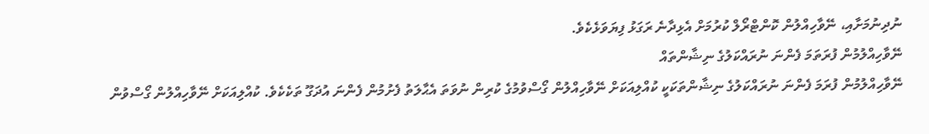ނުދިނުމަށާއި، ނޭވާހިއްލުން ކޮންޓްރޯލް ކުރުމަށް އެޅިދާނެ ރަގަޅު ފިޔަވަޅެކެވެ.
ނޭވާހިއްލުމުން ފުރަތަމަ ފެންނަ ނުރައްކަލުގެ ނިޝާންތައް
ނޭވާހިއްލުމުން ފުރަމަ ފެންނަ ނުރައްކަލުގެ ނިޝާންތަކަކީ ކުއްލިއަކަށް ނޭވާހިއްލުން ގޯސްވުމުގެ ކުރިން ނުވަތަ އެޙާލަތު ފެށުމުން ފެންނަ އުދަގޫ ތަކެކެވެ. ކުއްލިއަކަށް ނޭވާހިއްލުން ގޯސްވުން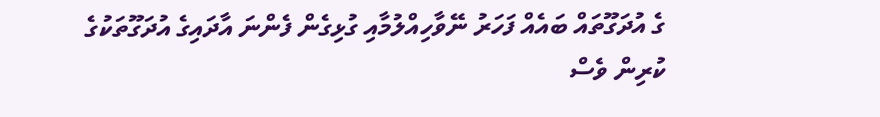ގެ އުދަގޫތައް ބައެއް ފަހަރު ނޭވާހިއްލުމާއި ގުޅިގެން ފެންނަ އާދައިގެ އުދަގޫތަކުގެ ކުރިން ވެސް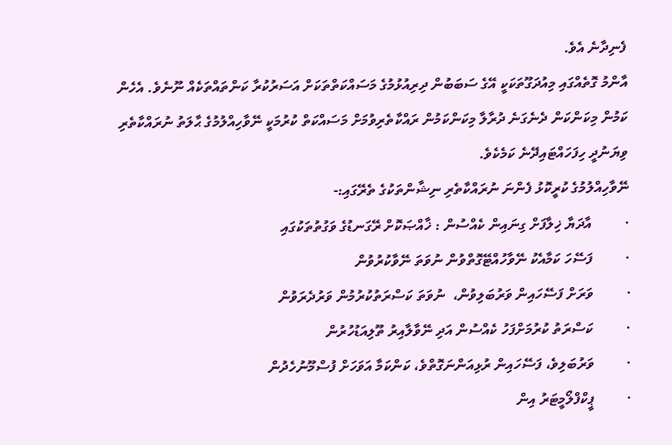ފެނިދާނެ އެވެ.
އާންމު ގޮތެއްގައި މިއުދަގޫތަކަކީ އޭގެ ސަބަބުން ދިރިއުޅުމުގެ މަސައްކަތްތަކަށް އަސަރުކުރާ ކަންތައްތަކެއް ނޫނެވެ. އެހެން ކަމުން މިކަންކަން ދެނެގަނެ ދުރާލާ މިކަންކަމުން ރައްކާތެރިވުމަށް މަސައްކަތް ކުރުމަކީ ނޭވާހިއްލުމުގެ ޙާލަތު ނުރައްކާތެރި ވިޔަނުދީ ހިފަހައްޓައިދޭނެ ކަމެކެވެ.
ނޭވާހިއްލުމުގެ ކުރީކޮޅު ފެންނަ ނުރައްކާތެރި ނިޝާންތަކުގެ ތެރޭގައި:-
·         އާދަޔާ ޚިލާފަށް ގިނައިން ކެއްސުން : ޚާއްޞަކޮށް ރޭގަނޑުގެ ވަގުތުތަކުގައި
·         ފަސޭހަ ކަމާއެކު ނޭވާހުއްޓޭގޮތްވުން ނުވަތަ ނޭވާކުރުވުން
·         ވަރަށް ފަސޭހައިން ވަރުބަލިވުން،  ނުވަތަ ކަސްރަތުކުރުމުން ވަރުދެރަވުން
·         ކަސްރަތު ކުރުމަށްފަހު ކެއްސުން އަދި ނޭވާލާއިރު ތޫލިއަޑުހުރުން
·         ވަރުބަލިވެ، ފަސޭހައިން ރުޅިއަންނަގޮތްވެ، ކަންކަމާ އަވަހަށް ފުސްމޫނުހެދުން
·         ޕީކްފްލޯމީޓަރު އިން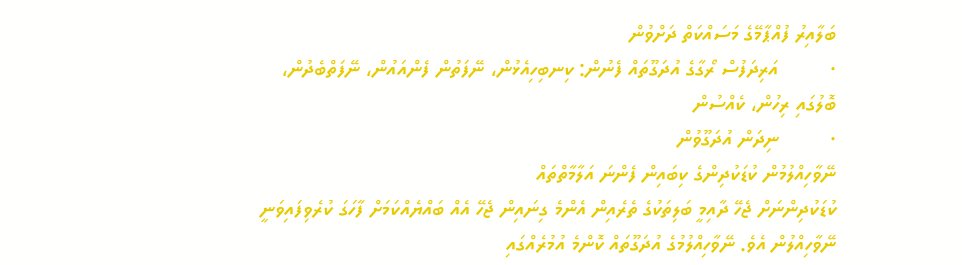ބަލާއިރު ފުއްޕާމޭގެ މަސައްކަތް ދަށްވުން
·         އަރިދަފުސް ރޯގާގެ އުދަގޫތައް ފެނުން: ކިނބިހިއެޅުން، ނޭފަތުން ފެންއައުން، ނޭފަތްބެދުން، ބޮލުގައި ރިހުން، ކެއްސުން
·         ނިދަން އުދަގޫވުން
ނޭވާހިއްލުމުން ކުޑަކުދިންގެ ކިބައިން ފެންނަ އަލާމާތްތައް
ކުޑަކުދިންނަށް ޖެހޭ ދާއިމީ ބަލިތަކުގެ ތެރެއިން އެންމެ ގިނައިން ޖެހޭ އެއް ބައްޔެއްކަމަށް ފާހަގަ ކުރެވިފައިވަނީ ނޭވާހިއްލުން އެވެ. ނޭވާހިއްލުމުގެ އުދަގޫތައް ކޮންމެ އުމުރެއްގައި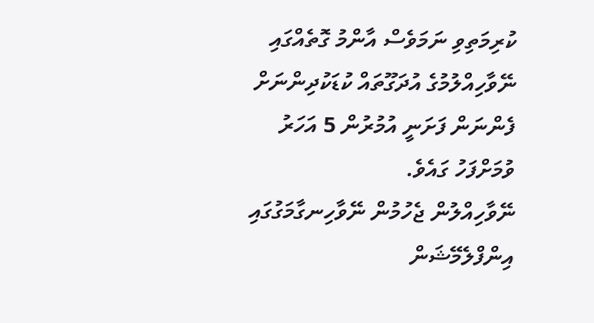ކުރިމަތިވި ނަމަވެސް އާންމު ގޮތެއްގައި ނޭވާހިއްލުމުގެ އުދަގޫތައް ކުޑަކުދިންނަށް ފެންނަން ފަށަނީ އުމުރުން 5 އަހަރު ވުމަށްފަހު ގައެވެ.
ނޭވާހިއްލުން ޖެހުމުން ނޭވާހިނގާމަގުގައި އިންފްލެމޭޝަން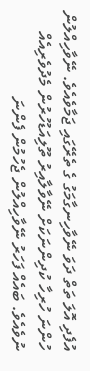އުފެދި އޮލަ ތަތް ދަވަ ނޭވާހިނގާމަގު ގެ ތެރޭގައި ޖަމާވެއެވެ. ނޭވާހިއްލުން ހުންނަ ހުރިހާ ކުދިންނަކަށް ނޭވާލާއިރު ތޫލިއަޑުހުރުން މެދުވެރިއެއް ނުވެއެވެ. ބައެއް ފަހަރު ނޭވާހިއްލުން ޖެހުމުން ފެންނަ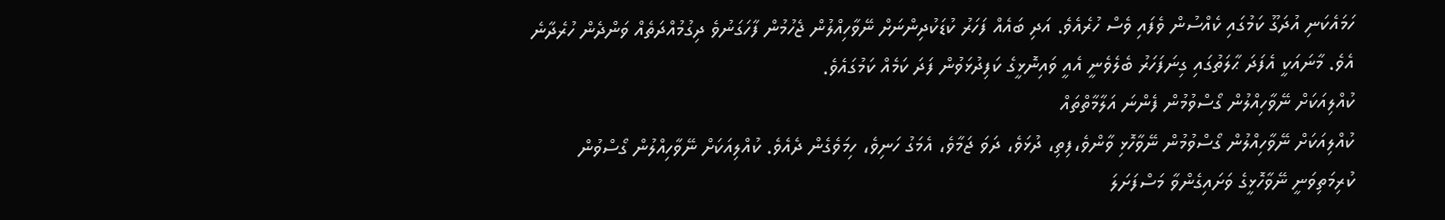ހަމައެކަނި އުދަގޫ ކަމުގައި ކެއްސުން ވެފައި ވެސް ހުރެއެވެ. އަދި ބައެއް ފަހަރު ކުޑަކުދިންނަށް ނޭވާހިއްލުން ޖެހުމުން ފާހަގަނުވެ ދިގުމުއްދަތެއް ވަންދެން ހުރެދާނެ އެވެ. މާނައަކީ އެފަދަ ޙާލަތުގައި ގިނަފަހަރު ބެލެވެނީ އެއީ ވައިނޮޅީގެ ކަފިދުޅަވުން ފަދަ ކަމެއް ކަމުގައެވެ.
ކުއްލިއަކަށް ނޭވާހިއްލުން ގޯސްވުމުން ފެންނަ އަލާމާތްތައް
ކުއްލިއަކަށް ނޭވާހިއްލުން ގޯސްވުމުން ނޭވާހޮޅި ވާންވެ،ފިތި، ދުޅަވެ، ދަވަ ޖަމާވެ، އެމަގު ހަނިވެ، ހިމަވެގެން ދެއެވެ. ކުއްލިއަކަށް ނޭވާހިއްލުން ގޯސްވުން ކުރިމަތިވަނީ ނޭވާހޮޅީގެ ވަށައިގެންވާ މަސްފަށަލަ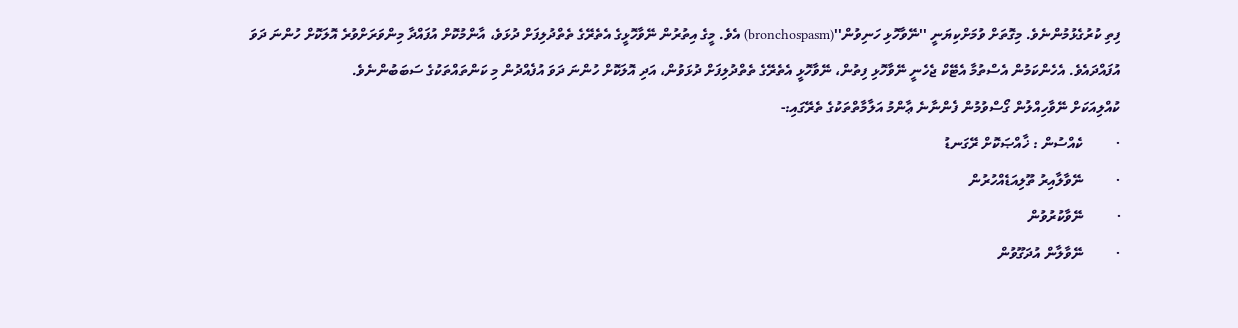ފިތި ކުރުގެޅުމުންނެވެ. މިގޮތަށް ވުމަށްކިޔަނީ ''ނޭވާހޮޅި ހަނިވުން''(bronchospasm) އެވެ. މީގެ އިތުރުން ނޭވާހޮޅީގެ އެތެރޭގެ ތެތްދުލިފަށް ދުޅަވެ، އާންމުކޮށް އުފައްދާ މިންވަރަށްވުރެ އޮލަކޮށް ހުންނަ ދަވަ އުފައްދައެވެ. އެހެންކަމުން އެސްތުމާ އެޓޭކް ޖެހެނީ ނޭވާހޮޅި ފިތުން، ނޭވާހޮޅީ އެތެރޭގެ ތެތްދުލިފަށް ދުޅަވުން، އަދި އޮލަކޮށް ހުންނަ ދަވަ އުފެއްދުން މި ކަންތައްތަކުގެ ސަބަބުންނެވެ.
ކުއްލިއަކަށް ނޭވާހިއްލުން ގޯސްވުމުން ފެންނާނެ ޢާންމު އަލާމާތްތަކުގެ ތެރޭގައި:-
·         ކެއްސުން : ޚާއްޞަކޮށް ރޭގަނޑު
·         ނޭވާލާއިރު ތޫލިއަޑެއްހުރުން
·         ނޭވާކުރުވުން
·         ނޭވާލާން އުދަގޫވުން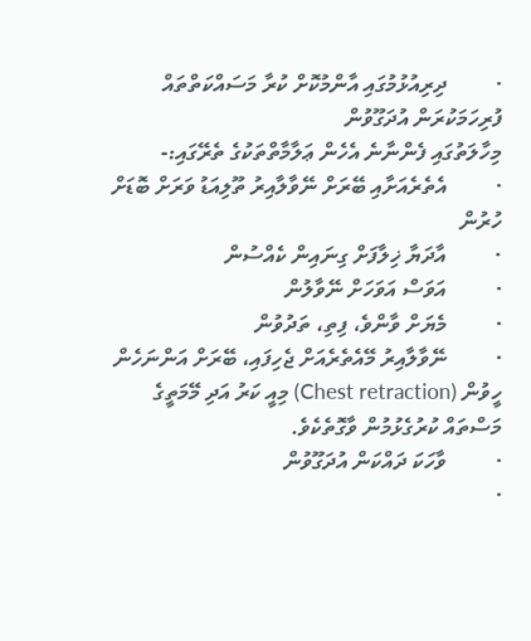·         ދިރިއުޅުމުގައި އާންމުކޮށް ކުރާ މަސައްކަތްތައް ފުރިހަމަކުރަން އުދަގޫވުން
މިހާލަތުގައި ފެންނާނެ އެހެން ޢަލާމާތްތަކުގެ ތެރޭގައި:-
·         އެތެރެއަށާއި ބޭރަށް ނޭވާލާއިރު ތޫލިއަޑު ވަރަށް ބޮޑަށް ހުރުން
·         އާދަޔާ ޚިލާފަށް ގިނައިން ކެއްސުން
·         އަވަސް އަވަހަށް ނޭވާލުން
·         މެޔަށް ވާންވެ، ފިތި، ތަދުވުން
·         ނޭވާލާއިރު މޭއެތެރެއަށް ޖެހިފައި، ބޭރަށް އަންނަހެން ހީވުން (Chest retraction) މިއީ ކަރު އަދި މޭމަތީގެ މަސްތައް ކުރުގެޅުމުން ވާގޮތެކެވެ.
·         ވާހަކަ ދައްކަން އުދަގޫވުން
·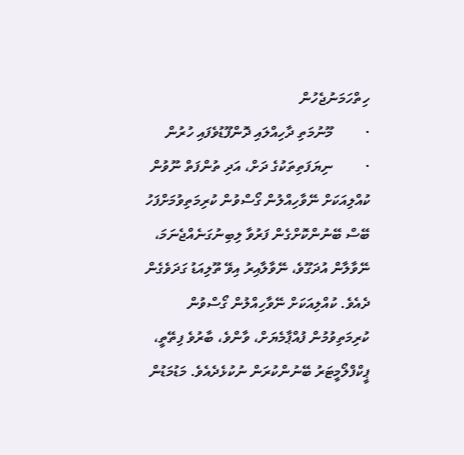ހިތްހަމަނުޖެހުން
·         މޫނުމަތި ދާހިއްލައި ދޮންފޫޑުވެފައި ހުރުން
·         ނިޔަފަތިތަކުގެ ދަށް، އަދި ތުންފަތް ނޫވުން
ކުއްލިއަކަށް ނޭވާހިއްލުން ގޯސްވުން ކުރިމަތިވުމަށްފަހު ބޭސް ބޭނުންކޮށްގެން ފަރުވާ ލިބިނުގަނެއްޖެނަމަ، ނޭވާލާން އުދަގޫވެ، ނޭވާލާއިރު އިވޭ ތޫލިއަޑު ގަދަވެގެން ދެއެވެ. ކުއްލިއަކަށް ނޭވާހިއްލުން ގޯސްވުން ކުރިމަތިވުމުން ފުއްޕާމެޔަށް، ވާންވެ، ބާރުވެ ފިތޭތީ، ޕީކްފްލޯމީޓަރު ބޭނުންކުރަން ނުކުޅެދެއެވެ. މަޑުމަޑުން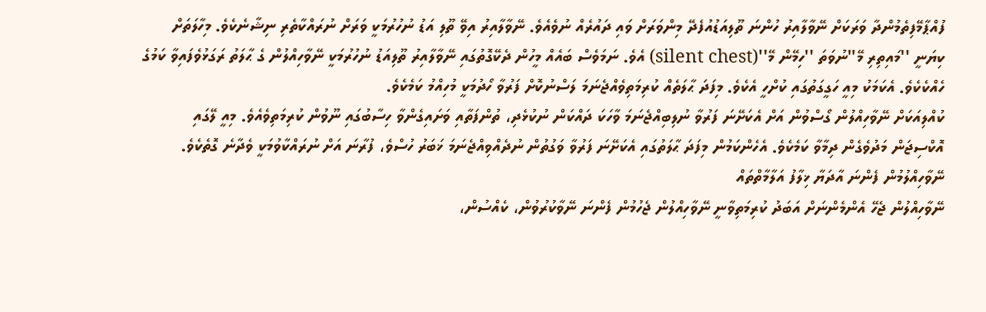ފުއްޕާމޭފިތެމުންދާ ވަރަކަށް ނޭވާލާއިރު ހުންނަ ތޫލިއަޑުއުފެދޭ މިންވަރަށް ވައި ދައުރެއް ނުވެއެވެ. ނޭވާލާއިރު އިވޭ ތޫލި އަޑު ނުހުރުމަކީ ވަރަށް ނުރައްކާތެރި ނިޝާނެކެވެ. މިހާލަތަށް ކިޔަނީ ''މައިތިރި މޭ''ނުވަތަ ''ހިމޭން މޭ''(silent chest) އެވެ. ނަމަވެސް ބައެއް މީހުން ދެކޭގޮތުގައި ނޭވާލާއިރު ތޫލިއަޑު ނުހުރުމަކީ ނޭވާހިއްލުން ގެ ޙާލަތު ރަގަޅުވެފައިވާ ކަމުގެ ހެއްކެކެވެ. އެކަމަކު މިއީ ހަގީގަތުގައި ކުށްހީ އެކެވެ. މިފަދަ ޙާލަތެއް ކުރިމަތިވެއްޖެނަމަ ލަސްނުކޮށް ފަރުވާ ހޯދުމަކީ މުހިއްމު ކަމެކެވެ.
ކުއްލިއަކަށް ނޭވާހިއްލުން ގޯސްވުން އަށް އެކަށޭނަ ފަރުވާ ނުލިބިއްޖެނަމަ ވާހަކަ ދައްކަން ނުކުޅެދި، ތުންފަތާއި ވަށައިގެންވާ ހިސާބުގައި ނޫވުން ކުރިމަތިވެއެވެ. މިއީ ލޭގައި އޮކްސިޖަން މަދުވެގެން ދިމާވާ ކަމެކެވެ. އެހެންކަމުން މިފަދަ ޙާލަތުގައި އެކަށޭނަ ފަރުވާ ވަގުތުން ނުދެއްވިއްޖެނަމަ ޚަބަރު ހުސްވެ، ފުރާނަ އަށް ނުރައްކާވުމަކީ ވެދާނެ ގޮތެކެވެ.
ނޭވާހިއްލުމުން ފެންނަ އާދަޔާ ޚިލާފު އަލާމާތްތައް
ނޭވާހިއްލުން ޖެހޭ އެންމެންނަށް އަބަދު ކުރިމަތިވާނީ ނޭވާހިއްލުން ޖެހުމުން ފެންނަ ނޭވާކުރުވުން، ކެއްސުން،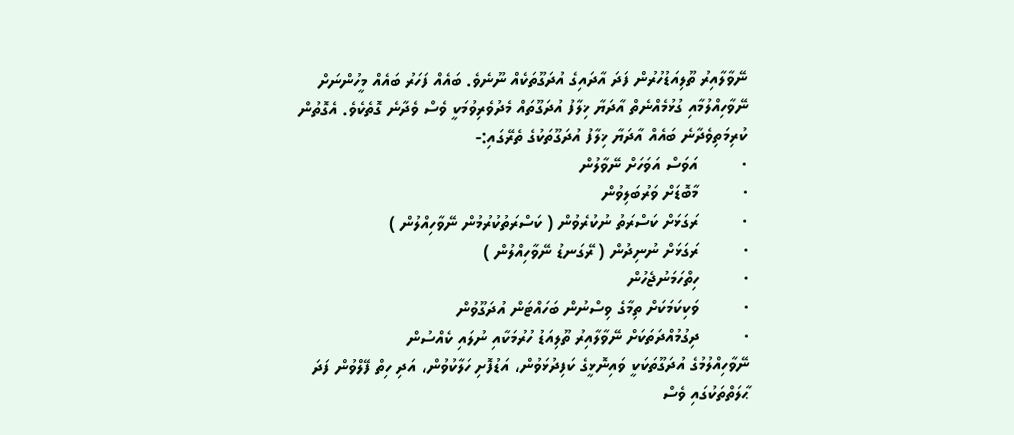ނޭވާލާއިރު ތޫލިއަޑުހުރުން ފަދަ އާދައިގެ އުދަގޫތަކެއް ނޫނެވެ. ބައެއް ފަހަރު ބައެއް މީހުންނަށް ނޭވާހިއްލުމާއި ގުޅުމެއްނެތް އާދަޔާ ޚިލާފު އުދަގޫތައް މެދުވެރިވުމަކީ ވެސް ވެދާނެ ގޮތެކެވެ. އެގޮތުން ކުރިމަތިވެދާނެ ބައެއް އާދަޔާ ޚިލާފު އުދަގޫތަކުގެ ތެރޭގައި:-
·         އަވަސް އަވަހަށް ނޭވާލުން
·         މާބޮޑަށް ވަރުބަލިވުން
·         ރަގަޅަށް ކަސްރަތު ނުކުރެވުން ( ކަސްރަތުކުރުމުން ނޭވާހިއްލުން )
·         ރަގަޅަށް ނުނިދުން ( ރޭގަނޑު ނޭވާހިއްލުން )
·         ހިތްހަމަނުޖެހުން
·         ވަކިކަމަކަށް ތިމާގެ ވިސްނުން ބަހައްޓަން އުދަގޫވުން
·         ދިގުމުއްދަތަކަށް ނޭވާލާއިރު ތޫލިއަޑު ހުރުމަކާއި ނުލައި ކެއްސުން
ނޭވާހިއްލުމުގެ އުދަގޫތަކަކީ ވައިނޮޅީގެ ކަފިދުޅަވުން، އަޑުފޮށި ހަލާކުވުން، އަދި ހިތް ފޭލްވުން ފަދަ ޙާލަތްތަކުގައި ވެސް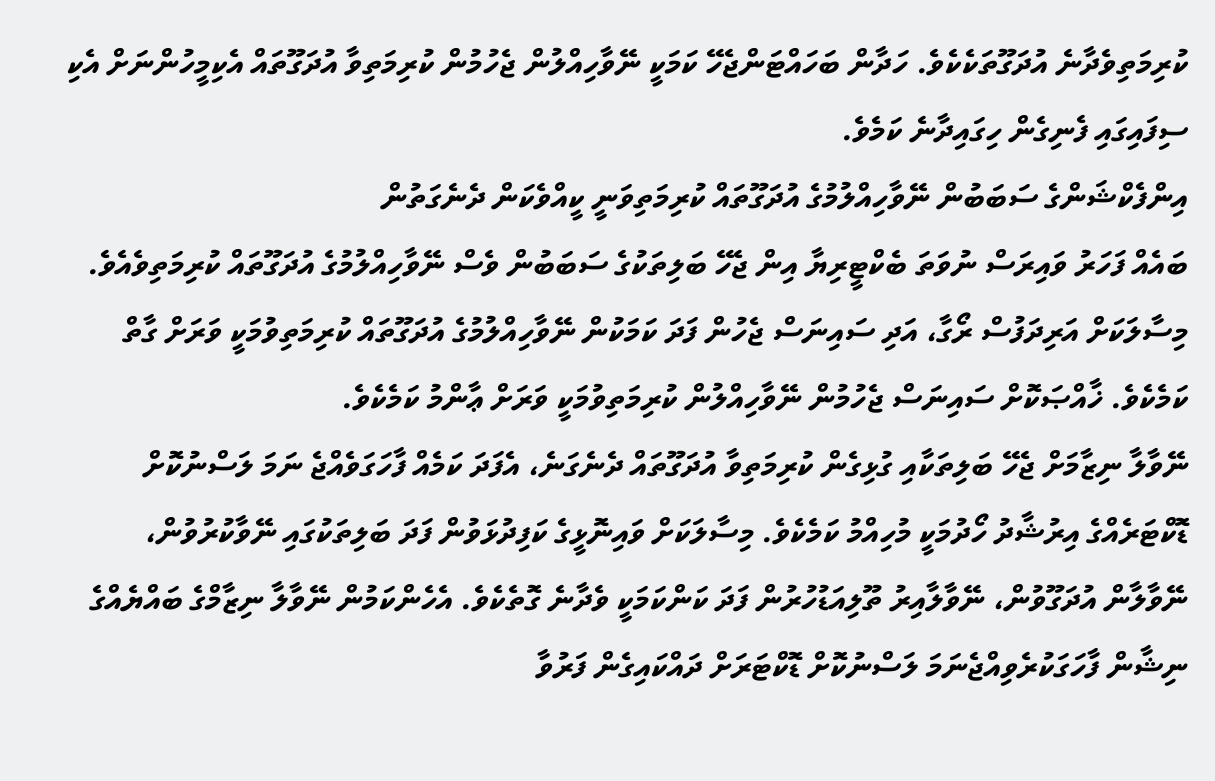ކުރިމަތިވެދާނެ އުދަގޫތަކެކެވެ. ހަދާން ބަހައްޓަންޖެހޭ ކަމަކީ ނޭވާހިއްލުން ޖެހުމުން ކުރިމަތިވާ އުދަގޫތައް އެކިމީހުންނަށް އެކި ސިފައިގައި ފެނިގެން ހިގައިދާނެ ކަމެވެ.
އިންފެކްޝަންގެ ސަބަބުން ނޭވާހިއްލުމުގެ އުދަގޫތައް ކުރިމަތިވަނީ ކީއްވެކަން ދެނެގަތުން
ބައެއް ފަހަރު ވައިރަސް ނުވަތަ ބެކްޓީރިޔާ އިން ޖެހޭ ބަލިތަކުގެ ސަބަބުން ވެސް ނޭވާހިއްލުމުގެ އުދަގޫތައް ކުރިމަތިވެއެވެ. މިސާލަކަށް އަރިދަފުސް ރޯގާ، އަދި ސައިނަސް ޖެހުން ފަދަ ކަމަކުން ނޭވާހިއްލުމުގެ އުދަގޫތައް ކުރިމަތިވުމަކީ ވަރަށް ގާތް ކަމެކެވެ. ޚާއްޞަކޮށް ސައިނަސް ޖެހުމުން ނޭވާހިއްލުން ކުރިމަތިވުމަކީ ވަރަށް ޢާންމު ކަމެކެވެ.
ނޭވާލާ ނިޒާމަށް ޖެހޭ ބަލިތަކާއި ގުޅިގެން ކުރިމަތިވާ އުދަގޫތައް ދެނެގަނެ، އެފަދަ ކަމެއް ފާހަގަވެއްޖެ ނަމަ ލަސްނުކޮށް ޑޮކްޓަރެއްގެ އިރުޝާދު ހޯދުމަކީ މުހިއްމު ކަމެކެވެ. މިސާލަކަށް ވައިނޮޅީގެ ކަފިދުޅަވުން ފަދަ ބަލިތަކުގައި ނޭވާކުރުވުން، ނޭވާލާން އުދަގޫވުން، ނޭވާލާއިރު ތޫލިއަޑުހުރުން ފަދަ ކަންކަމަކީ ވެދާނެ ގޮތެކެވެ. އެހެންކަމުން ނޭވާލާ ނިޒާމްގެ ބައްޔެއްގެ ނިޝާން ފާހަގަކުރެވިއްޖެނަމަ ލަސްނުކޮށް ޑޮކްޓަރަށް ދައްކައިގެން ފަރުވާ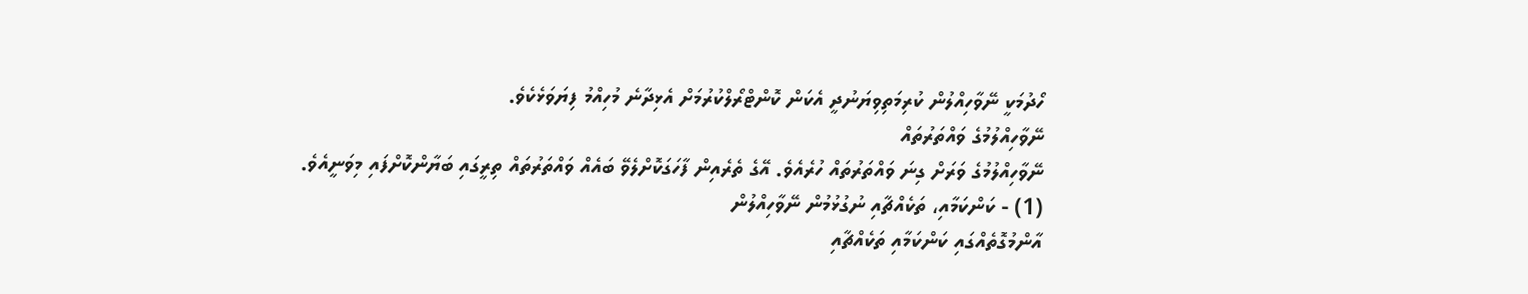ހޯދުމަކީ ނޭވާހިއްލުން ކުރިމަތިވިޔަނުދީ އެކަން ކޮންޓްރޯލްކުރުމަށް އެޅިދާނެ މުހިއްމު ފިޔަވަޅެކެވެ.
ނޭވާހިއްލުމުގެ ވައްތަރުތައް
ނޭވާހިއްލުމުގެ ވަރަށް ގިނަ ވައްތަރުތައް ހުރެއެވެ. އޭގެ ތެރެއިން ފާހަގަކޮށްލެވޭ ބައެއް ވައްތަރުތައް ތިރީގައި ބަޔާންކޮށްފައި މިވަނީއެވެ.
(1) - ކަންކަމާއި، ތަކެއްޗާއި ނުގުޅުމުން ނޭވާހިއްލުން
އާންމުގޮތެއްގައި ކަންކަމާއި ތަކެއްޗާއި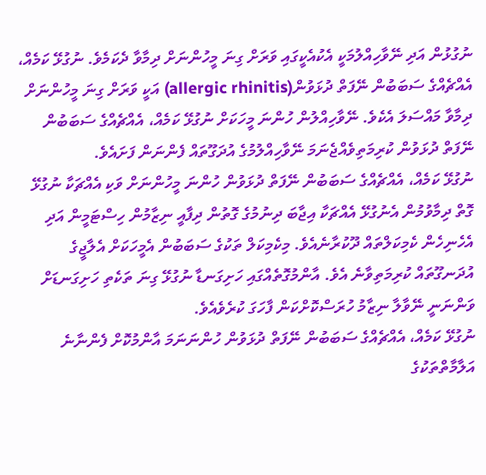ނުގުޅުން އަދި ނޭވާހިއްލުމަކީ އެކުއެކީގައި ވަރަށް ގިނަ މީހުންނަށް ދިމާވާ ދެކަމެވެ. ނުގުޅޭ ކަމެއް، އެއްޗެއްގެ ސަބަބުން ނޭފަތް ދުޅަވުން(allergic rhinitis) އަކީ ވަރަށް ގިނަ މީހުންނަށް ދިމާވާ މައްސަލަ އެކެވެ. ނޭވާހިއްލުން ހުންނަ މީހަކަށް ނުގުޅޭ ކަމެއް، އެއްޗެއްގެ ސަބަބުން ނޭފަތް ދުޅަވުން ކުރިމަތިވެއްޖެނަމަ ނޭވާހިއްލުމުގެ އުދަގޫތައް ފެންނަން ފަށައެވެ.
ނުގުޅޭ ކަމެއް، އެއްޗެއްގެ ސަބަބުން ނޭފަތް ދުޅަވުން ހުންނަ މީހުންނަށް ވަކި އެއްޗަކާ ނުގުޅޭ ގޮތް ދިމާވުމުން އެނުގުޅޭ އެއްޗަކާ އިޖާބަ ދިނުމުގެ ގޮތުން ދިފާއީ ނިޒާމުން ހިސްޓަމީން އަދި އެހެނިހެން ކެމިކަލްތައް ދޫކުރާނެއެވެ. މިކެމިކަލް ތަކުގެ ސަބަބުން އެމީހަކަށް އެލާޖީގެ އުދަނގޫތައް ކުރިމަތިވާނެ އެވެ. އާންމުގޮތެއްގައި ހަށިގަނޑާ ނުގުޅޭ ގިނަ ތަކެތި ހަށިގަނޑަށް ވަންނަނީ ނޭވާލާ ނިޒާމު ހުރަސްކޮށްކަން ފާހަގަ ކުރެވެއެވެ.
ނުގުޅޭ ކަމެއް، އެއްޗެއްގެ ސަބަބުން ނޭފަތް ދުޅަވުން ހުންނަނަމަ އާންމުކޮށް ފެންނާނެ އަލާމާތްތަކުގެ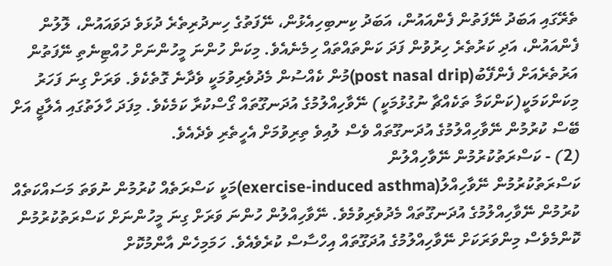ތެރޭގައި އަބަދު ނޭފަތުން ފެންއައުން، އަބަދު ކިނބިހިއެޅުން، ނޭފަތުގެ ހިނދުރިތެރެ ދުޅަވެ ދަވައައުން، ލޮލުން ފެންއައުން، އަދި ކަރުތެރެ ހިރުވުން ފަދަ ކަންތައްތައް ހިމެނެއެވެ. މިކަން ހުންނަ މީހުންނަށް ހުއްޓިނެތި ނޭފަތުން އަރުތެރެއަށް ފެންފޭބު(post nasal drip)މުން ކެއްސުން މެދުވެރިވުމަކީ ވެދާނެ ގޮތެކެވެ. ވަރަށް ގިނަ ފަހަރު މިކަންކަމަކީ(ކަންކަމާ ތަކެއްޗާ ނުގުޅުމަކީ) ނޭވާހިއްލުމުގެ އުދަނގޫތައް ގޯސްކުރާ ކަމެކެވެ. މިފަދަ ހާލަތުގައި އެލާޖީ އަށް ބޭސް ކުރުމުން ނޭވާހިއްލުމުގެ އުދަނގޫތައް ވެސް ލުއިވެ ތިރިވުމަށް އެހީތެރި ވެދެއެވެ.
(2) - ކަސްރަތުކުރުމުން ނޭވާހިއްލުން
ކަސްރަތުކުރުމުން ނޭވާހިއްލު(exercise-induced asthma)މަކީ ކަސްރަތެއް ކުރުމުން ނުވަތަ މަސައްކަތެއް ކުރުމުން ނޭވާހިއްލުމުގެ އުދަނގޫތައް މެދުވެރިވުމެވެ. ނޭވާހިއްލުން ހުންނަ ވަރަށް ގިނަ މީހުންނަށް ކަސްރަތުކުރުމުން ކޮންމެވެސް މިންވަރަކަށް ނޭވާހިއްލުމުގެ އުދަގޫތައް އިހްސާސް ކުރެވެއެވެ. ހަމަމިހެން އާންމުކޮށް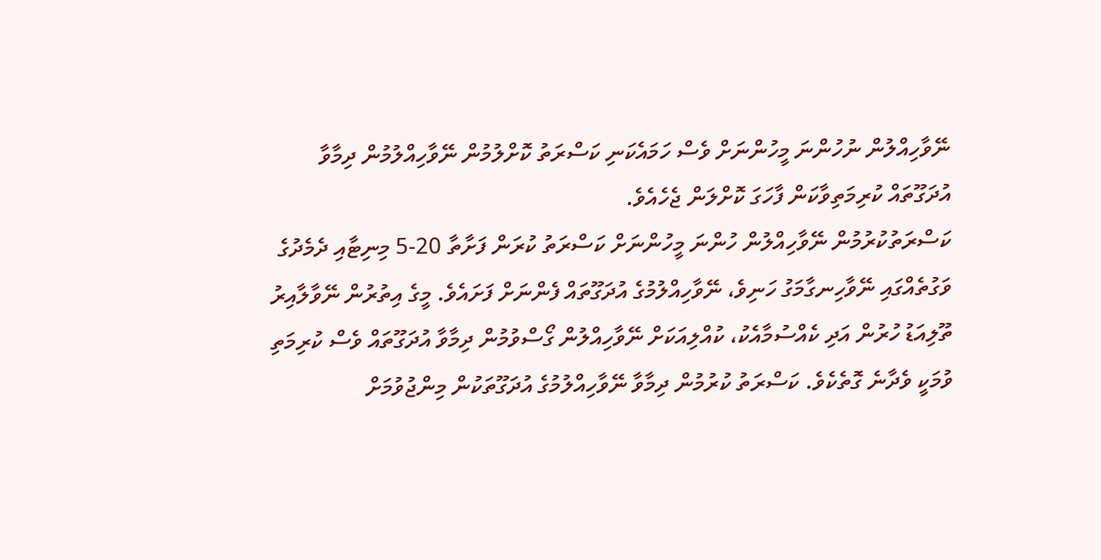ނޭވާހިއްލުން ނުހުންނަ މީހުންނަށް ވެސް ހަމައެކަނި ކަސްރަތު ކޮށްލުމުން ނޭވާހިއްލުމުން ދިމާވާ އުދަގޫތައް ކުރިމަތިވާކަން ފާހަގަ ކޮށްލަން ޖެހެއެވެ.
ކަސްރަތުކުރުމުން ނޭވާހިއްލުން ހުންނަ މީހުންނަށް ކަސްރަތު ކުރަން ފަށާތާ 20-5 މިނިޓާއި ދެމެދުގެ ވަގުތެއްގައި ނޭވާހިނގާމަގު ހަނިވެ، ނޭވާހިއްލުމުގެ އުދަގޫތައް ފެންނަށް ފަށައެވެ. މީގެ އިތުރުން ނޭވާލާއިރު ތޫލިއަޑު ހުރުން އަދި ކެއްސުމާއެކު، ކުއްލިއަކަށް ނޭވާހިއްލުން ގޯސްވުމުން ދިމާވާ އުދަގޫތައް ވެސް ކުރިމަތި ވުމަކީ ވެދާނެ ގޮތެކެވެ. ކަސްރަތު ކުރުމުން ދިމާވާ ނޭވާހިއްލުމުގެ އުދަގޫތަކުން މިންޖުވުމަށް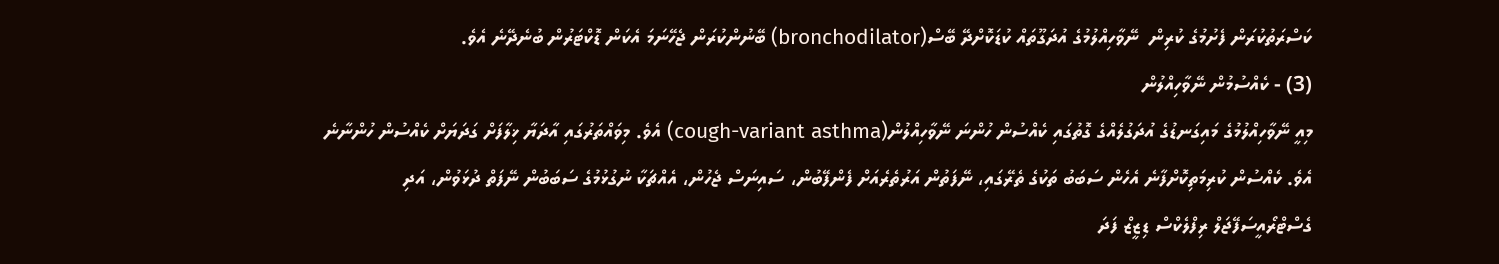ކަސްރަތުކުރަން ފެށުމުގެ ކުރިން  ނޭވާހިއްލުމުގެ އުދަގޫތައް ކުޑަކޮށްދޭ ބޭސް(bronchodilator) ބޭނުންކުރަން ޖެހޭނަމަ އެކަން ޑޮކްޓަރުން ބުނެދޭނެ އެވެ.
(3) - ކެއްސުމުން ނޭވާހިއްލުން
މިއީ ނޭވާހިއްލުމުގެ މައިގަނޑުގެ އުދަގުލެއްގެ ގޮތުގައި ކެއްސުން ހުންނަ ނޭވާހިއްލުން(cough-variant asthma) އެވެ. މިވައްތަރުގައި އާދަޔާ ޚިލާފަށް ގަދަޔަށް ކެއްސުން ހުންނާނެ އެވެ. ކެއްސުން ކުރިމަތިކޮށްފާނެ އެހެން ސަބަބު ތަކުގެ ތެރޭގައި، ނޭފަތުން އަރުތެރެއަށް ފެންފޭބުން، ސައިނަސް ޖެހުން، އެއްޗަކާ ނުގުޅުމުގެ ސަބަބުން ނޭފަތް ދުޅަވުން، އަދި ގެސްޓްރޯއީސަފޭޖަލް ރިފްލެކްސް ޑިޒީޒް ފަދަ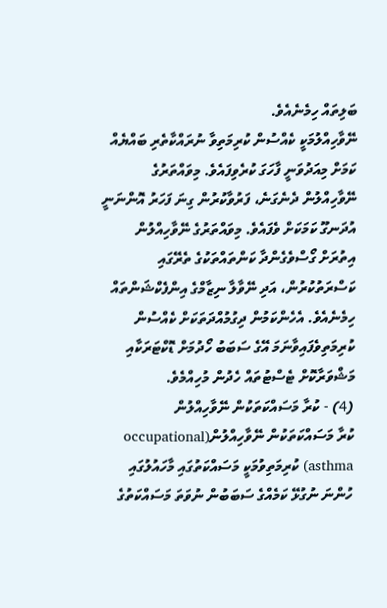ބަލިތައް ހިމެނެއެވެ.
ނޭވާހިއްލުމަކީ ކެއްސުން ކުރިމަތިވާ ނުރައްކާތެރި ބައްޔެއް ކަމަށް މިއަދުވަނީ ފާހަގަ ކުރެވިފައެވެ. މިވައްތަރުގެ ނޭވާހިއްލުން ދެނެގަނެ، ފަރުވާކުރުން ގިނަ ފަހަރު އޮންނަނީ އުދަނގޫ ކަމަކަށް ވެފައެވެ. މިވައްތަރުގެ ނޭވާހިއްލުން އިތުރަށް ގޯސްވެގެންދާ ކަންތައްތަކުގެ ތެރޭގައި ކަސްރަތުކުރުން، އަދި ނޭވާލާ ނިޒާމްގެ އިންފެކްޝަންތައް ހިމެނެއެވެ. އެހެންކަމުން ދިގުމުއްދަތަކަށް ކެއްސުން ކުރިމަތިވެފައިވާނަމަ އޭގެ ސަބަބު ހޯދުމަށް ޑޮކްޓަރަކާއި މަޝްވަރާކޮށް ޓެސްޓުތައް ހެދުން މުހިއްމެވެ.
(4) - ކުރާ މަސައްކަތަކުން ނޭވާހިއްލުން
ކުރާ މަސައްކަތަކުން ނޭވާހިއްލުން(occupational asthma) ކުރިމަތިވުމަކީ މަސައްކަތުގައި މާހައުލުގައި ހުންނަ ނުގުޅޭ ކަމެއްގެ ސަބަބުން ނުވަތަ މަސައްކަތުގެ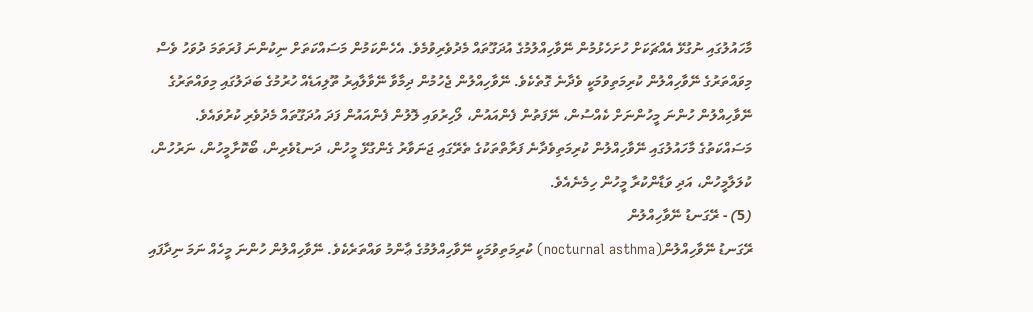މާހައުލުގައި ނުގުޅޭ އެއްޗަކަށް ހުށަހެޅުމުން ނޭވާހިއްލުމުގެ އުދަގޫތައް މެދުވެރިވުމެވެ. އެހެންކަމުން މަސައްކަތަށް ނިކުންނަ ފުރަތަމަ ދުވަހު ވެސް މިވައްތަރުގެ ނޭވާހިއްލުން ކުރިމަތިވުމަކީ ވެދާނެ ގޮތެކެވެ. ނޭވާހިއްލުން ޖެހުމުން ދިމާވާ ނޭވާލާއިރު ތޫލިއަޑެއް ހުރުމުގެ ބަދަލުގައި މިވައްތަރުގެ ނޭވާހިއްލުން ހުންނަ މީހުންނަށް ކެއްސުން، ނޭފަތުން ފެންއައުން، ލޯހިރުވައި ލޮލުން ފެންއައުން ފަދަ އުދަގޫތައް މެދުވެރި ކުރުވައެވެ.
މަސައްކަތުގެ މާހައުލުގައި ނޭވާހިއްލުން ކުރިމަތިވެދާނެ ފަރާތްތަކުގެ ތެރޭގައި ޖަނަވާރު ގެންގުޅޭ މީހުން، ދަނޑުވެރިން، ބޯކޮށާމީހުން، ނަރުހުން، ކުލަލާމީހުން، އަދި ވަޑާންކުރާ މީހުން ހިމެނެއެވެ.
(5) - ރޭގަނޑު ނޭވާހިއްލުން
ރޭގަނޑު ނޭވާހިއްލުން(nocturnal asthma) ކުރިމަތިވުމަކީ ނޭވާހިއްލުމުގެ ޢާންމު ވައްތަރެކެވެ. ނޭވާހިއްލުން ހުންނަ މީހެއް ނަމަ ނިދާފައި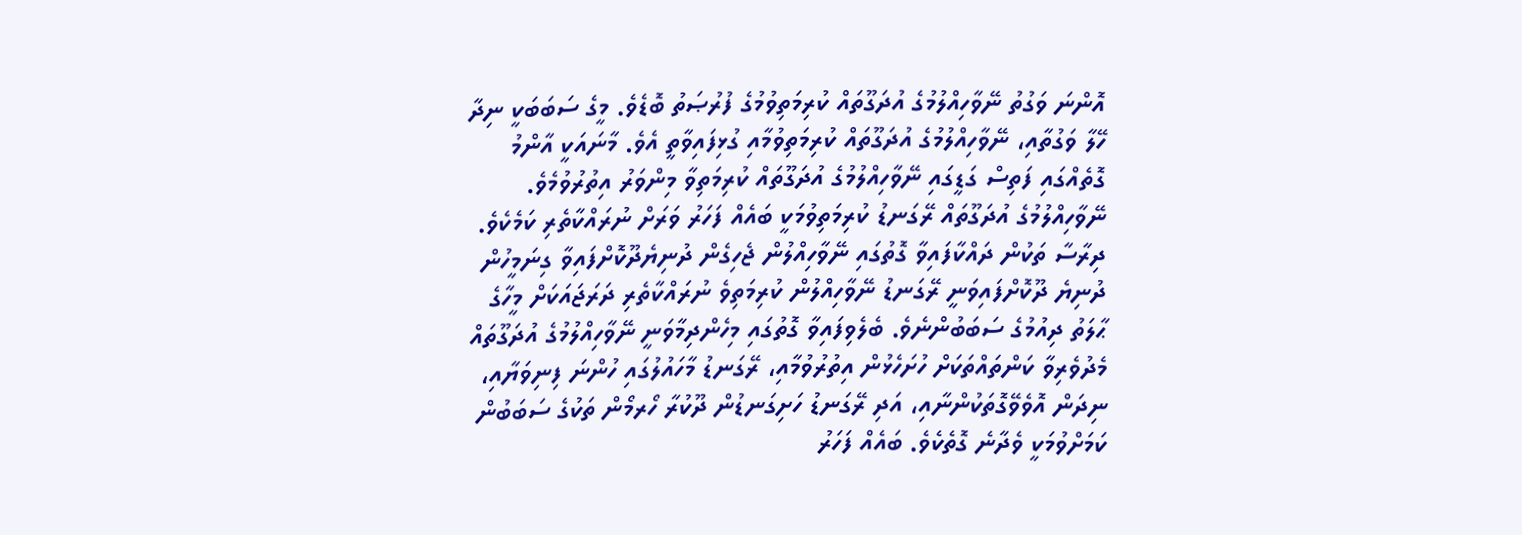އޮންނަ ވަގުތު ނޭވާހިއްލުމުގެ އުދަގޫތައް ކުރިމަތިވުމުގެ ފުރުޞަތު ބޮޑެވެ. މީގެ ސަބަބަކީ ނިދާ ހޭލާ ވަގުތާއި، ނޭވާހިއްލުމުގެ އުދަގޫތައް ކުރިމަތިވުމާއި ގުޅިފައިވާތީ އެވެ. މާނައަކީ އާންމު ގޮތެއްގައި ފަތިސް ގަޑީގައި ނޭވާހިއްލުމުގެ އުދަގޫތައް ކުރިމަތިވާ މިންވަރު އިތުރުވުމެވެ. ނޭވާހިއްލުމުގެ އުދަގޫތައް ރޭގަނޑު ކުރިމަތިވުމަކީ ބައެއް ފަހަރު ވަރަށް ނުރައްކާތެރި ކަމެކެވެ.
ދިރާސާ ތަކުން ދައްކާފައިވާ ގޮތުގައި ނޭވާހިއްލުން ޖެހިގެން ދުނިޔެދޫކޮށްފައިވާ ގިނަމީހުން ދުނިޔެ ދޫކޮށްފައިވަނީ ރޭގަނޑު ނޭވާހިއްލުން ކުރިމަތިވެ ނުރައްކާތެރި ދަރަޖައަކަށް މީހާގެ ޙާލަތު ދިއުމުގެ ސަބަބުންނެވެ. ބެލެވިފައިވާ ގޮތުގައި މިހެންދިމާވަނީ ނޭވާހިއްލުމުގެ އުދަގޫތައް މެދުވެރިވާ ކަންތައްތަކަށް ހުށަހެޅުން އިތުރުވުމާއި، ރޭގަނޑު މާހައުލުގައި ހުންނަ ފިނިވަޔާއި، ނިދަން އޮވެވޭގޮތަކުންނާއި، އަދި ރޭގަނޑު ހަށިގަނޑުން ދޫކުރާ ހޯރމޯން ތަކުގެ ސަބަބުން ކަމަށްވުމަކީ ވެދާނެ ގޮތެކެވެ. ބައެއް ފަހަރު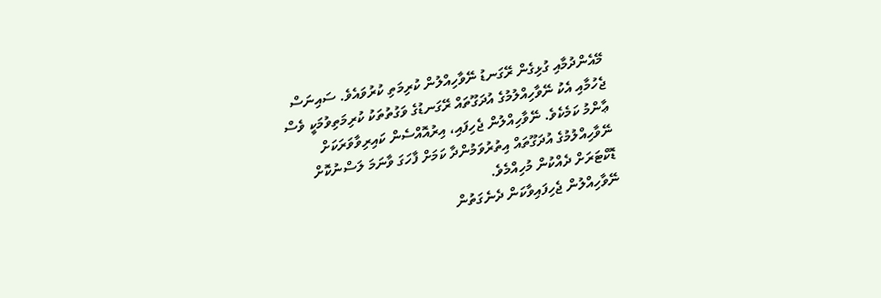މޭއެންދުމާއި ގުޅިގެން ރޭގަނޑު ނޭވާހިއްލުން ކުރިމަތި ކުރުވައެވެ. ސައިނަސް ޖެހުމާއި އެކު ނޭވާހިއްލުމުގެ އުދަގޫތައް ރޭގަނޑުގެ ވަގުތުތަކު ކުރިމަތިވުމަކީ ވެސް ޢާންމު ކަމެކެވެ. ނޭވާހިއްލުން ޖެހިފައި، އިރުއޮއްސެން ކައިރިވާވަރަކަށް ނޭވާހިއްލުމުގެ އުދަގޫތައް އިތުރުވަމުންދާ ކަމަށް ފާހަގަ ވާނަމަ ލަސްނުކޮށް ޑޮކްޓަރަށް ދެއްކުން މުހިއްމެވެ.
ނޭވާހިއްލުން ޖެހިފައިވާކަން ދެނެގަތުން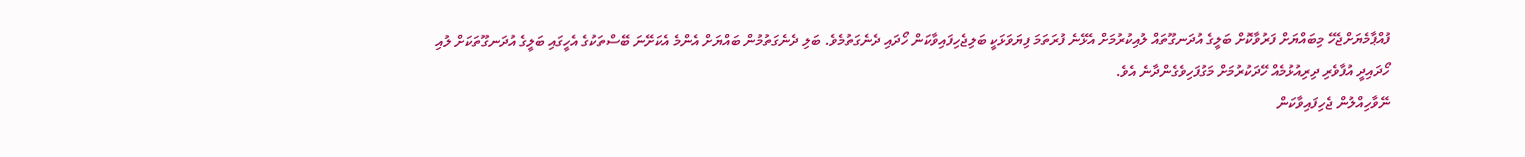ފުއްޕާމެޔަށްޖެހޭ މިބައްޔަށް ފަރުވާކޮށް ބަލީގެ އުދަނގޫތައް ލުއިކުރުމަށް އެޅޭނެ ފުރަތަމަ ފިޔަވަޅަކީ ބަލިޖެހިފައިވާކަން ހޯދައި ދެނެގަތުމެވެ. ބަލި ދެނެގަތުމުން ބައްޔަށް އެންމެ އެކަށޭނަ ބޭސްތަކުގެ އެހީގައި ބަލީގެ އުދަނގޫތަކަށް ލުއި ހޯދައިދީ އުފާވެރި ދިރިއުޅުމެއް ހޭދަކުރުމަށް މަގުފަހިވެގެންދާނެ އެވެ.
ނޭވާހިއްލުން ޖެހިފައިވާކަން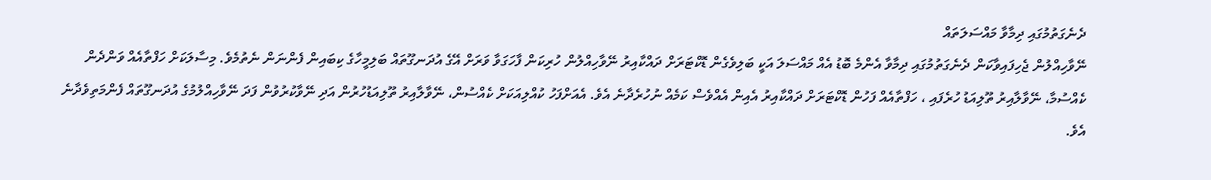ދެނެގަތުމުގައި ދިމާވާ މައްސަލަތައް
ނޭވާހިއްލުން ޖެހިފައިވާކަން ދެނެގަތުމުގައި ދިމާވާ އެންމެ ބޮޑު އެއް މައްސަލަ އަކީ ބަލިވެގެން ޑޮކްޓަރަށް ދައްކާއިރު ނޭވާހިއްލުން ހުރިކަން ފާހަގަވާ ވަރަށް އޭގެ އުދަނގޫތައް ބަލިމީހާގެ ކިބައިން ފެންނަން ނެތުމެވެ. މިސާލަކަށް ހަފްތާއެއް ވަންދެން ކެއްސުމާ، ނޭވާލާއިރު ތޫލިއަޑު ހުރެފައި ، ހަފްތާއެއް ފަހުން ޑޮކްޓަރަށް ދައްކާއިރު އެއިން އެއްވެސް ކަމެއް ނުހުރެދާނެ އެވެ. އެއަށްފަހު ކުއްލިއަކަށް ކެއްސުން، ނޭވާލާއިރު ތޫލިއަޑުހުރުން އަދި ނޭވާކުރުވުން ފަދަ ނޭވާހިއްލުމުގެ އުދަނގޫތައް ފެންމަތިވެދާނެ އެވެ.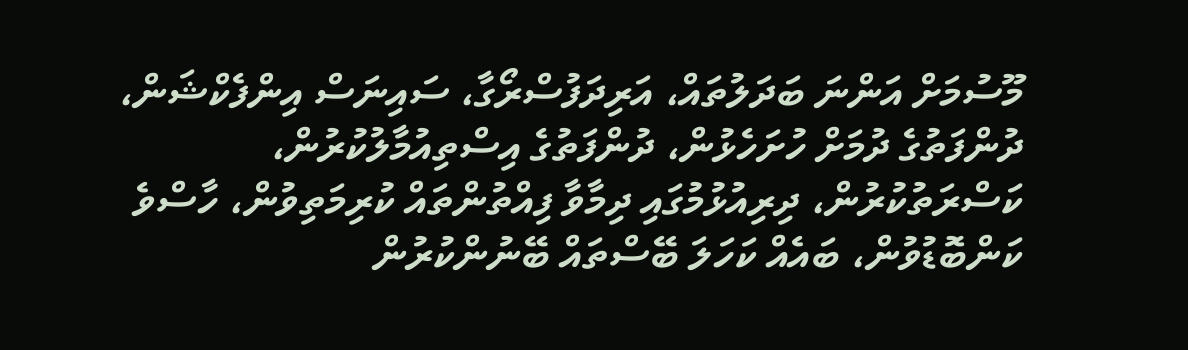މޫސުމަށް އަންނަ ބަދަލުތައް، އަރިދަފުސްރޯގާ، ސައިނަސް އިންފެކްޝަން، ދުންފަތުގެ ދުމަށް ހުށަހެޅުން، ދުންފަތުގެ އިސްތިއުމާލުކުރުން، ކަސްރަތުކުރުން، ދިރިއުޅުމުގައި ދިމާވާ ފިއްތުންތައް ކުރިމަތިވުން، ހާސްވެ ކަންބޮޑުވުން، ބައެއް ކަހަލަ ބޭސްތައް ބޭނުންކުރުން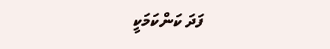ފަދަ ކަންކަމަކީ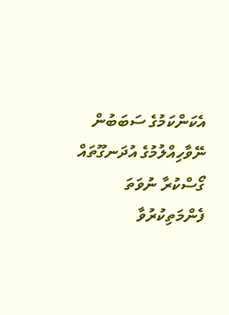އެކަންކަމުގެ ސަބަބުން ނޭވާހިއްލުމުގެ އުދަނގޫތައް ގޯސްކުރާ ނުވަތަ ފެންމަތިކުރުވާ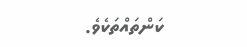ކަންތައްތަކެވެ.